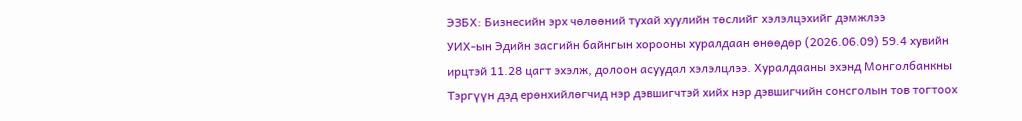ЭЗБХ: Бизнесийн эрх чөлөөний тухай хуулийн төслийг хэлэлцэхийг дэмжлээ
УИХ-ын Эдийн засгийн байнгын хорооны хуралдаан өнөөдөр (2026.06.09) 59.4 хувийн ирцтэй 11.28 цагт эхэлж, долоон асуудал хэлэлцлээ. Хуралдааны эхэнд Монголбанкны Тэргүүн дэд ерөнхийлөгчид нэр дэвшигчтэй хийх нэр дэвшигчийн сонсголын тов тогтоох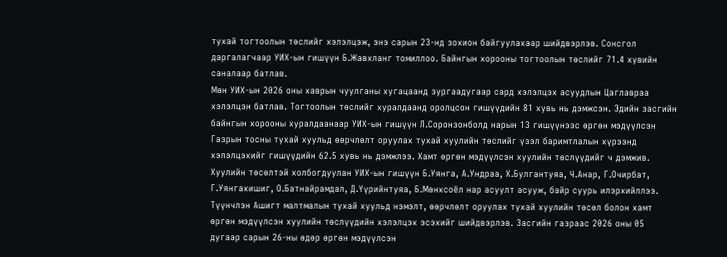тухай тогтоолын төслийг хэлэлцэж, энэ сарын 23-нд зохион байгуулахаар шийдвэрлэв. Сонсгол даргалагчаар УИХ-ын гишүүн Б.Жавхланг томиллоо. Байнгын хорооны тогтоолын төслийг 71.4 хувийн саналаар батлав.
Мөн УИХ-ын 2026 оны хаврын чуулганы хугацаанд зургаадугаар сард хэлэлцэх асуудлын Цаглавраа хэлэлцэн батлав. Тогтоолын төслийг хуралдаанд оролцсон гишүүдийн 81 хувь нь дэмжсэн. Эдийн засгийн байнгын хорооны хуралдаанаар УИХ-ын гишүүн Л.Соронзонболд нарын 13 гишүүнээс өргөн мэдүүлсэн Газрын тосны тухай хуульд өөрчлөлт оруулах тухай хуулийн төслийг үзэл баримтлалын хүрээнд хэлэлцэхийг гишүүдийн 62.5 хувь нь дэмжлээ. Хамт өргөн мэдүүлсэн хуулийн төслүүдийг ч дэмжив. Хуулийн төсөлтэй холбогдуулан УИХ-ын гишүүн Б.Уянга, А.Ундраа, Х.Булгантуяа, Ч.Анар, Г.Очирбат, Г.Уянгахишиг, О.Батнайрамдал, Д.Үүрийнтуяа, Б.Мөнхсоёл нар асуулт асууж, байр суурь илэрхийллээ.
Түүнчлэн Ашигт малтмалын тухай хуульд нэмэлт, өөрчлөлт оруулах тухай хуулийн төсөл болон хамт өргөн мэдүүлсэн хуулийн төслүүдийн хэлэлцэх эсэхийг шийдвэрлэв. Засгийн газраас 2026 оны 05 дугаар сарын 26-ны өдөр өргөн мэдүүлсэн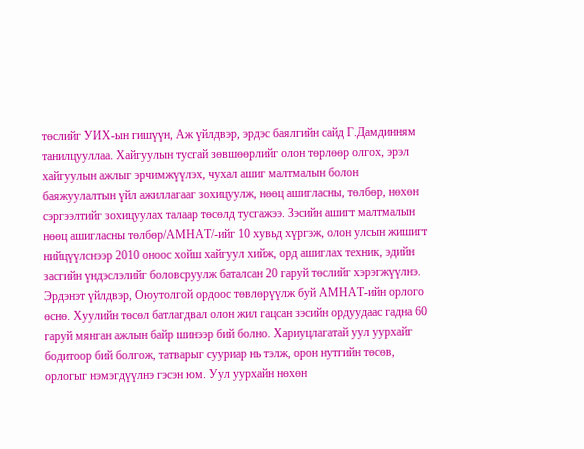төслийг УИХ-ын гишүүн, Аж үйлдвэр, эрдэс баялгийн сайд Г.Дамдинням танилцууллаа. Хайгуулын тусгай зөвшөөрлийг олон төрлөөр олгох, эрэл хайгуулын ажлыг эрчимжүүлэх, чухал ашиг малтмалын болон баяжуулалтын үйл ажиллагааг зохицуулж, нөөц ашигласны, төлбөр, нөхөн сэргээлтийг зохицуулах талаар төсөлд тусгажээ. Зэсийн ашигт малтмалын нөөц ашигласны төлбөр/АМНАТ/-ийг 10 хувьд хүргэж, олон улсын жишигт нийцүүлснээр 2010 оноос хойш хайгуул хийж, орд ашиглах техник, эдийн засгийн үндэслэлийг боловсруулж баталсан 20 гаруй төслийг хэрэгжүүлнэ. Эрдэнэт үйлдвэр, Оюутолгой ордоос төвлөрүүлж буй АМНАТ-ийн орлого өснө. Хуулийн төсөл батлагдвал олон жил гацсан зэсийн ордуудаас гадна 60 гаруй мянган ажлын байр шинээр бий болно. Хариуцлагатай уул уурхайг бодитоор бий болгож, татварыг сууриар нь тэлж, орон нутгийн төсөв, орлогыг нэмэгдүүлнэ гэсэн юм. Уул уурхайн нөхөн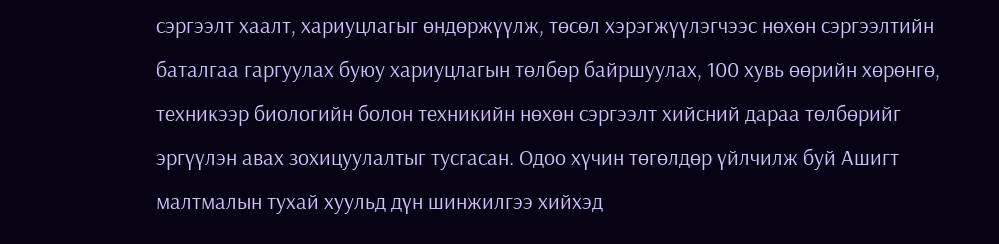сэргээлт хаалт, хариуцлагыг өндөржүүлж, төсөл хэрэгжүүлэгчээс нөхөн сэргээлтийн баталгаа гаргуулах буюу хариуцлагын төлбөр байршуулах, 100 хувь өөрийн хөрөнгө, техникээр биологийн болон техникийн нөхөн сэргээлт хийсний дараа төлбөрийг эргүүлэн авах зохицуулалтыг тусгасан. Одоо хүчин төгөлдөр үйлчилж буй Ашигт малтмалын тухай хуульд дүн шинжилгээ хийхэд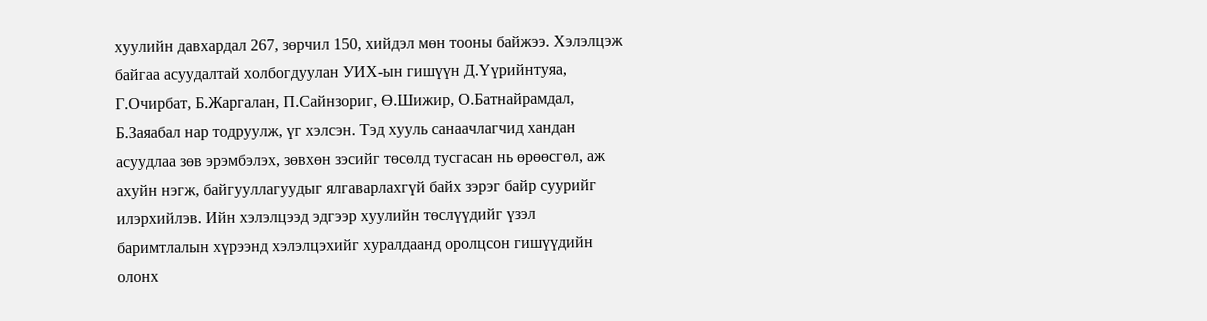хуулийн давхардал 267, зөрчил 150, хийдэл мөн тооны байжээ. Хэлэлцэж байгаа асуудалтай холбогдуулан УИХ-ын гишүүн Д.Үүрийнтуяа, Г.Очирбат, Б.Жаргалан, П.Сайнзориг, Ө.Шижир, О.Батнайрамдал, Б.Заяабал нар тодруулж, үг хэлсэн. Тэд хууль санаачлагчид хандан асуудлаа зөв эрэмбэлэх, зөвхөн зэсийг төсөлд тусгасан нь өрөөсгөл, аж ахуйн нэгж, байгууллагуудыг ялгаварлахгүй байх зэрэг байр суурийг илэрхийлэв. Ийн хэлэлцээд эдгээр хуулийн төслүүдийг үзэл баримтлалын хүрээнд хэлэлцэхийг хуралдаанд оролцсон гишүүдийн олонх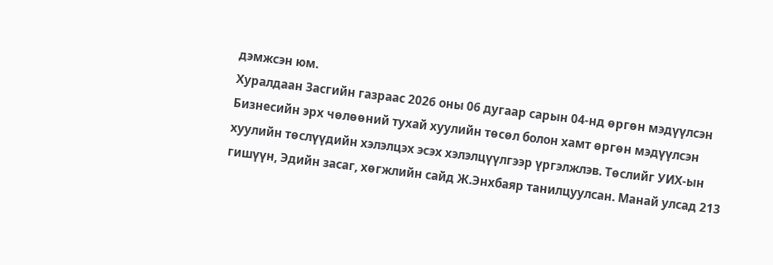дэмжсэн юм.
Хуралдаан Засгийн газраас 2026 оны 06 дугаар сарын 04-нд өргөн мэдүүлсэн Бизнесийн эрх чөлөөний тухай хуулийн төсөл болон хамт өргөн мэдүүлсэн хуулийн төслүүдийн хэлэлцэх эсэх хэлэлцүүлгээр үргэлжлэв. Төслийг УИХ-ын гишүүн, Эдийн засаг, хөгжлийн сайд Ж.Энхбаяр танилцуулсан. Манай улсад 213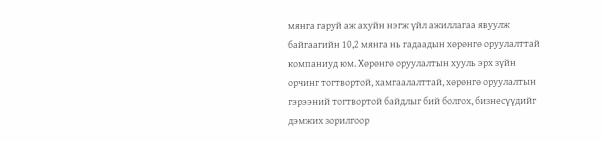мянга гаруй аж ахуйн нэгж үйл ажиллагаа явуулж байгаагийн 10,2 мянга нь гадаадын хөрөнгө оруулалттай компаниуд юм. Хөрөнгө оруулалтын хууль эрх зүйн орчинг тогтвортой, хамгаалалттай, хөрөнгө оруулалтын гэрээний тогтвортой байдлыг бий болгох, бизнесүүдийг дэмжих зорилгоор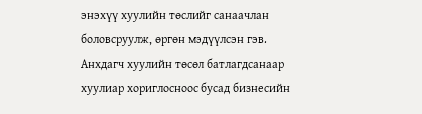энэхүү хуулийн төслийг санаачлан боловсруулж, өргөн мэдүүлсэн гэв. Анхдагч хуулийн төсөл батлагдсанаар хуулиар хориглосноос бусад бизнесийн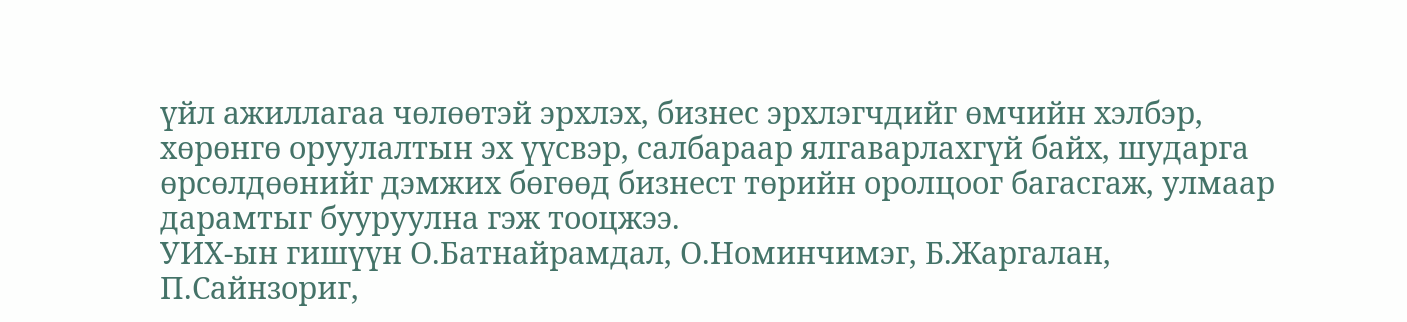үйл ажиллагаа чөлөөтэй эрхлэх, бизнес эрхлэгчдийг өмчийн хэлбэр, хөрөнгө оруулалтын эх үүсвэр, салбараар ялгаварлахгүй байх, шударга өрсөлдөөнийг дэмжих бөгөөд бизнест төрийн оролцоог багасгаж, улмаар дарамтыг бууруулна гэж тооцжээ.
УИХ-ын гишүүн О.Батнайрамдал, О.Номинчимэг, Б.Жаргалан, П.Сайнзориг,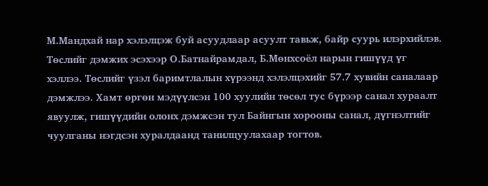М.Мандхай нар хэлэлцэж буй асуудлаар асуулт тавьж, байр суурь илэрхийлэв. Төслийг дэмжих эсэхээр О.Батнайрамдал, Б.Мөнхсоёл нарын гишүүд үг хэллээ. Төслийг үзэл баримтлалын хүрээнд хэлэлцэхийг 57.7 хувийн саналаар дэмжлээ. Хамт өргөн мэдүүлсэн 100 хуулийн төсөл тус бүрээр санал хураалт явуулж, гишүүдийн олонх дэмжсэн тул Байнгын хорооны санал, дүгнэлтийг чуулганы нэгдсэн хуралдаанд танилцуулахаар тогтов.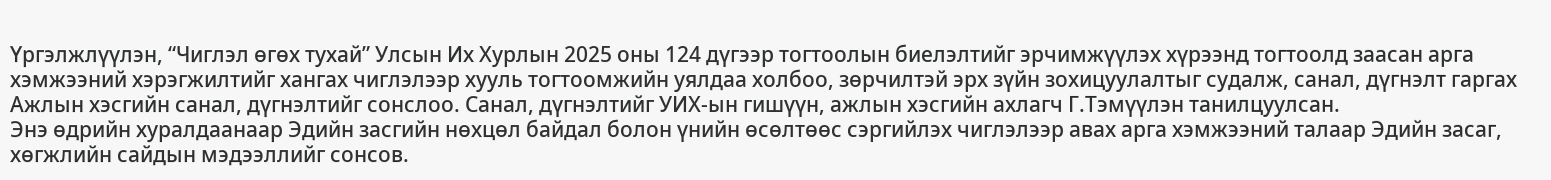Үргэлжлүүлэн, “Чиглэл өгөх тухай” Улсын Их Хурлын 2025 оны 124 дүгээр тогтоолын биелэлтийг эрчимжүүлэх хүрээнд тогтоолд заасан арга хэмжээний хэрэгжилтийг хангах чиглэлээр хууль тогтоомжийн уялдаа холбоо, зөрчилтэй эрх зүйн зохицуулалтыг судалж, санал, дүгнэлт гаргах Ажлын хэсгийн санал, дүгнэлтийг сонслоо. Санал, дүгнэлтийг УИХ-ын гишүүн, ажлын хэсгийн ахлагч Г.Тэмүүлэн танилцуулсан.
Энэ өдрийн хуралдаанаар Эдийн засгийн нөхцөл байдал болон үнийн өсөлтөөс сэргийлэх чиглэлээр авах арга хэмжээний талаар Эдийн засаг, хөгжлийн сайдын мэдээллийг сонсов.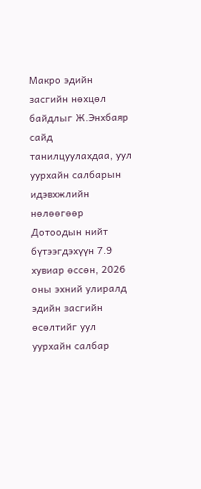Макро эдийн засгийн нөхцөл байдлыг Ж.Энхбаяр сайд танилцуулахдаа, уул уурхайн салбарын идэвхжлийн нөлөөгөөр Дотоодын нийт бүтээгдэхүүн 7.9 хувиар өссөн, 2026 оны эхний улиралд эдийн засгийн өсөлтийг уул уурхайн салбар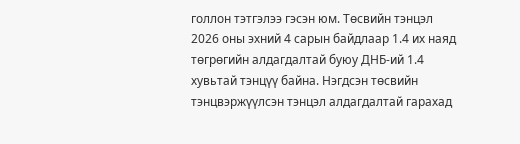голлон тэтгэлээ гэсэн юм. Төсвийн тэнцэл 2026 оны эхний 4 сарын байдлаар 1.4 их наяд төгрөгийн алдагдалтай буюу ДНБ-ий 1.4 хувьтай тэнцүү байна. Нэгдсэн төсвийн тэнцвэржүүлсэн тэнцэл алдагдалтай гарахад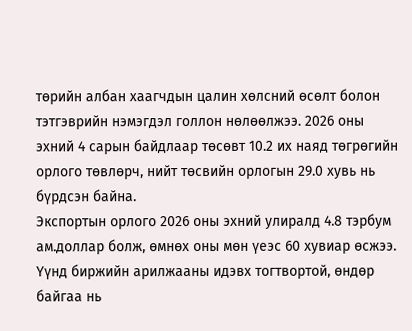төрийн албан хаагчдын цалин хөлсний өсөлт болон тэтгэврийн нэмэгдэл голлон нөлөөлжээ. 2026 оны эхний 4 сарын байдлаар төсөвт 10.2 их наяд төгрөгийн орлого төвлөрч, нийт төсвийн орлогын 29.0 хувь нь бүрдсэн байна.
Экспортын орлого 2026 оны эхний улиралд 4.8 тэрбум ам.доллар болж, өмнөх оны мөн үеэс 60 хувиар өсжээ. Үүнд биржийн арилжааны идэвх тогтвортой, өндөр байгаа нь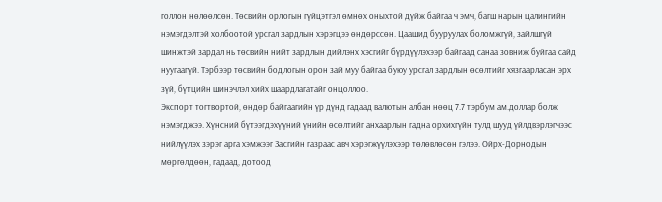голлон нөлөөлсөн. Төсвийн орлогын гүйцэтгэл өмнөх оныхтой дүйж байгаа ч эмч, багш нарын цалингийн нэмэгдэлтэй холбоотой урсгал зардлын хэрэгцээ өндөрссөн. Цаашид бууруулах боломжгүй, зайлшгүй шинжтэй зардал нь төсвийн нийт зардлын дийлэнх хэсгийг бүрдүүлэхээр байгаад санаа зовниж буйгаа сайд нуугаагүй. Тэрбээр төсвийн бодлогын орон зай муу байгаа буюу урсгал зардлын өсөлтийг хязгаарласан эрх зүй, бүтцийн шинэчлэл хийх шаардлагатайг онцоллоо.
Экспорт тогтвортой, өндөр байгаагийн үр дүнд гадаад валютын албан нөөц 7.7 тэрбум ам.доллар болж нэмэгджээ. Хүнсний бүтээгдэхүүний үнийн өсөлтийг анхаарлын гадна орхихгүйн тулд шууд үйлдвэрлэгчээс нийлүүлэх зэрэг арга хэмжээг Засгийн газраас авч хэрэгжүүлэхээр төлөвлөсөн гэлээ. Ойрх-Дорнодын мөргөлдөөн, гадаад, дотоод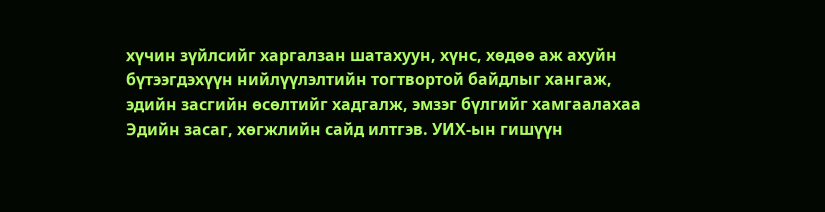хүчин зүйлсийг харгалзан шатахуун, хүнс, хөдөө аж ахуйн бүтээгдэхүүн нийлүүлэлтийн тогтвортой байдлыг хангаж, эдийн засгийн өсөлтийг хадгалж, эмзэг бүлгийг хамгаалахаа Эдийн засаг, хөгжлийн сайд илтгэв. УИХ-ын гишүүн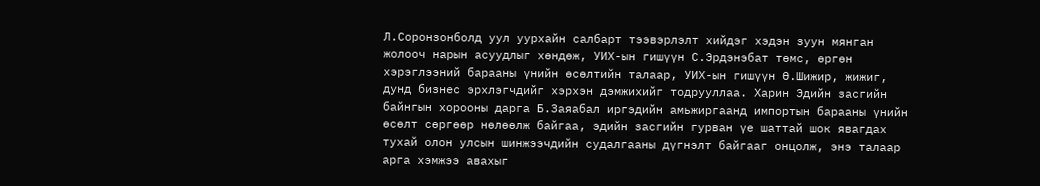Л.Соронзонболд уул уурхайн салбарт тээвэрлэлт хийдэг хэдэн зуун мянган жолооч нарын асуудлыг хөндөж, УИХ-ын гишүүн С.Эрдэнэбат төмс, өргөн хэрэглээний барааны үнийн өсөлтийн талаар, УИХ-ын гишүүн Ө.Шижир, жижиг, дунд бизнес эрхлэгчдийг хэрхэн дэмжихийг тодрууллаа. Харин Эдийн засгийн байнгын хорооны дарга Б.Заяабал иргэдийн амьжиргаанд импортын барааны үнийн өсөлт сөргөөр нөлөөлж байгаа, эдийн засгийн гурван үе шаттай шок явагдах тухай олон улсын шинжээчдийн судалгааны дүгнэлт байгааг онцолж, энэ талаар арга хэмжээ авахыг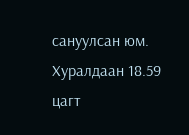сануулсан юм. Хуралдаан 18.59 цагт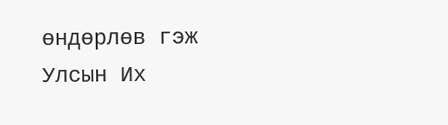өндөрлөв гэж Улсын Их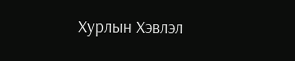Хурлын Хэвлэл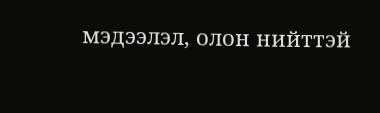мэдээлэл, олон нийттэй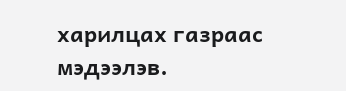харилцах газраас мэдээлэв.